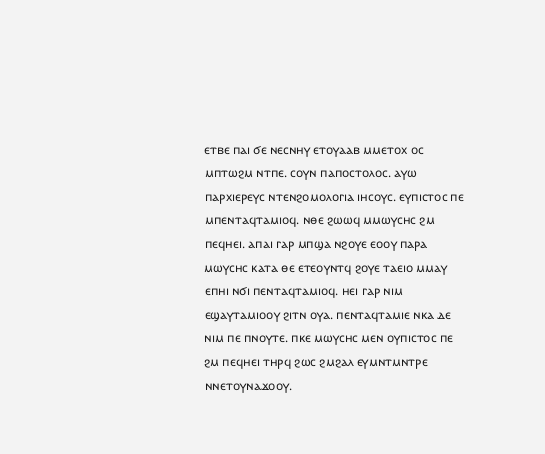ⲉⲧⲃⲉ ⲡⲁⲓ ϭⲉ ⲛⲉⲥⲛⲏⲩ ⲉⲧⲟⲩⲁⲁⲃ ⲙⲙⲉⲧⲟⲭ ⲟⲥ ⲙⲡⲧⲱϩⲙ ⲛⲧⲡⲉ. ⲥⲟⲩⲛ ⲡⲁⲡⲟⲥⲧⲟⲗⲟⲥ. ⲁⲩⲱ ⲡⲁⲣⲭⲓⲉⲣⲉⲩⲥ ⲛⲧⲉⲛϩⲟⲙⲟⲗⲟⲅⲓⲁ ⲓⲏⲥⲟⲩⲥ. ⲉⲩⲡⲓⲥⲧⲟⲥ ⲡⲉ ⲙⲡⲉⲛⲧⲁϥⲧⲁⲙⲓⲟϥ. ⲛⲑⲉ ϩⲱⲱϥ ⲙⲙⲱⲩⲥⲏⲥ ϩⲙ ⲡⲉϥⲏⲉⲓ. ⲁⲡⲁⲓ ⲅⲁⲣ ⲙⲡϣⲁ ⲛϩⲟⲩⲉ ⲉⲟⲟⲩ ⲡⲁⲣⲁ ⲙⲱⲩⲥⲏⲥ ⲕⲁⲧⲁ ⲑⲉ ⲉⲧⲉⲟⲩⲛⲧϥ ϩⲟⲩⲉ ⲧⲁⲉⲓⲟ ⲙⲙⲁⲩ ⲉⲡⲏⲓ ⲛϭⲓ ⲡⲉⲛⲧⲁϥⲧⲁⲙⲓⲟϥ. ⲏⲉⲓ ⲅⲁⲣ ⲛⲓⲙ ⲉϣⲁⲩⲧⲁⲙⲓⲟⲟⲩ ϩⲓⲧⲛ ⲟⲩⲁ. ⲡⲉⲛⲧⲁϥⲧⲁⲙⲓⲉ ⲛⲕⲁ ⲇⲉ ⲛⲓⲙ ⲡⲉ ⲡⲛⲟⲩⲧⲉ. ⲡⲕⲉ ⲙⲱⲩⲥⲏⲥ ⲙⲉⲛ ⲟⲩⲡⲓⲥⲧⲟⲥ ⲡⲉ ϩⲙ ⲡⲉϥⲏⲉⲓ ⲧⲏⲣϥ ϩⲱⲥ ϩⲙϩⲁⲗ ⲉⲩⲙⲛⲧⲙⲛⲧⲣⲉ ⲛⲛⲉⲧⲟⲩⲛⲁϫⲟⲟⲩ.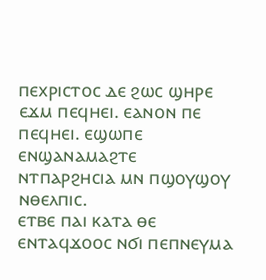ⲡⲉⲭⲣⲓⲥⲧⲟⲥ ⲇⲉ ϩⲱⲥ ϣⲏⲣⲉ ⲉϫⲙ ⲡⲉϥⲏⲉⲓ. ⲉⲁⲛⲟⲛ ⲡⲉ ⲡⲉϥⲏⲉⲓ. ⲉϣⲱⲡⲉ ⲉⲛϣⲁⲛⲁⲙⲁϩⲧⲉ ⲛⲧⲡⲁⲣϩⲏⲥⲓⲁ ⲙⲛ ⲡϣⲟⲩϣⲟⲩ ⲛⲑⲉⲗⲡⲓⲥ.
ⲉⲧⲃⲉ ⲡⲁⲓ ⲕⲁⲧⲁ ⲑⲉ ⲉⲛⲧⲁϥϫⲟⲟⲥ ⲛϭⲓ ⲡⲉⲡⲛⲉⲩⲙⲁ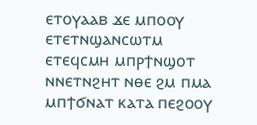ⲉⲧⲟⲩⲁⲁⲃ ϫⲉ ⲙⲡⲟⲟⲩ ⲉⲧⲉⲧⲛϣⲁⲛⲥⲱⲧⲙ ⲉⲧⲉϥⲥⲙⲏ ⲙⲡⲣϯⲛϣⲟⲧ ⲛⲛⲉⲧⲛϩⲏⲧ ⲛⲑⲉ ϩⲙ ⲡⲙⲁ ⲙⲡϯϭⲛⲁⲧ ⲕⲁⲧⲁ ⲡⲉϩⲟⲟⲩ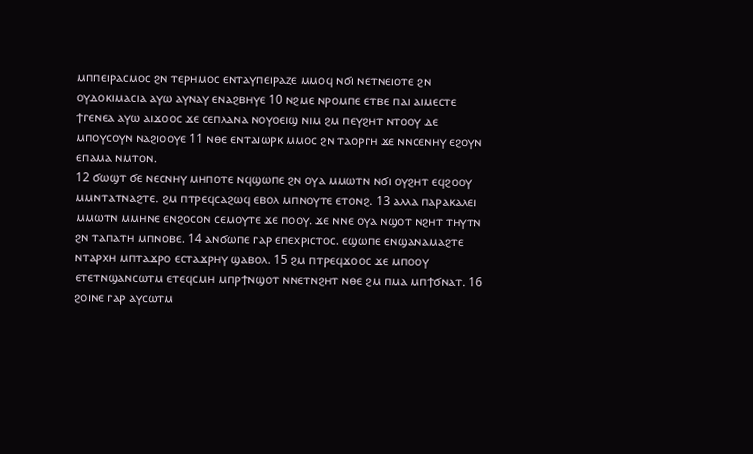ⲙⲡⲡⲉⲓⲣⲁⲥⲙⲟⲥ ϩⲛ ⲧⲉⲣⲏⲙⲟⲥ ⲉⲛⲧⲁⲩⲡⲉⲓⲣⲁⲍⲉ ⲙⲙⲟϥ ⲛϭⲓ ⲛⲉⲧⲛⲉⲓⲟⲧⲉ ϩⲛ ⲟⲩⲇⲟⲕⲓⲙⲁⲥⲓⲁ ⲁⲩⲱ ⲁⲩⲛⲁⲩ ⲉⲛⲁϩⲃⲏⲩⲉ 10 ⲛϩⲙⲉ ⲛⲣⲟⲙⲡⲉ ⲉⲧⲃⲉ ⲡⲁⲓ ⲁⲓⲙⲉⲥⲧⲉ ϯⲅⲉⲛⲉⲁ ⲁⲩⲱ ⲁⲓϫⲟⲟⲥ ϫⲉ ⲥⲉⲡⲗⲁⲛⲁ ⲛⲟⲩⲟⲉⲓϣ ⲛⲓⲙ ϩⲙ ⲡⲉⲩϩⲏⲧ ⲛⲧⲟⲟⲩ ⲇⲉ ⲙⲡⲟⲩⲥⲟⲩⲛ ⲛⲁϩⲓⲟⲟⲩⲉ 11 ⲛⲑⲉ ⲉⲛⲧⲁⲓⲱⲣⲕ ⲙⲙⲟⲥ ϩⲛ ⲧⲁⲟⲣⲅⲏ ϫⲉ ⲛⲛⲥⲉⲛⲏⲩ ⲉϩⲟⲩⲛ ⲉⲡⲁⲙⲁ ⲛⲙⲧⲟⲛ.
12 ϭⲱϣⲧ ϭⲉ ⲛⲉⲥⲛⲏⲩ ⲙⲏⲡⲟⲧⲉ ⲛϥϣⲱⲡⲉ ϩⲛ ⲟⲩⲁ ⲙⲙⲱⲧⲛ ⲛϭⲓ ⲟⲩϩⲏⲧ ⲉϥϩⲟⲟⲩ ⲙⲙⲛⲧⲁⲧⲛⲁϩⲧⲉ. ϩⲙ ⲡⲧⲣⲉϥⲥⲁϩⲱϥ ⲉⲃⲟⲗ ⲙⲡⲛⲟⲩⲧⲉ ⲉⲧⲟⲛϩ. 13 ⲁⲗⲗⲁ ⲡⲁⲣⲁⲕⲁⲗⲉⲓ ⲙⲙⲱⲧⲛ ⲙⲙⲏⲛⲉ ⲉⲛϩⲟⲥⲟⲛ ⲥⲉⲙⲟⲩⲧⲉ ϫⲉ ⲡⲟⲟⲩ. ϫⲉ ⲛⲛⲉ ⲟⲩⲁ ⲛϣⲟⲧ ⲛϩⲏⲧ ⲧⲏⲩⲧⲛ ϩⲛ ⲧⲁⲡⲁⲧⲏ ⲙⲡⲛⲟⲃⲉ. 14 ⲁⲛϭⲱⲡⲉ ⲅⲁⲣ ⲉⲡⲉⲭⲣⲓⲥⲧⲟⲥ. ⲉϣⲱⲡⲉ ⲉⲛϣⲁⲛⲁⲙⲁϩⲧⲉ ⲛⲧⲁⲣⲭⲏ ⲙⲡⲧⲁϫⲣⲟ ⲉⲥⲧⲁϫⲣⲏⲩ ϣⲁⲃⲟⲗ. 15 ϩⲙ ⲡⲧⲣⲉϥϫⲟⲟⲥ ϫⲉ ⲙⲡⲟⲟⲩ ⲉⲧⲉⲧⲛϣⲁⲛⲥⲱⲧⲙ ⲉⲧⲉϥⲥⲙⲏ ⲙⲡⲣϯⲛϣⲟⲧ ⲛⲛⲉⲧⲛϩⲏⲧ ⲛⲑⲉ ϩⲙ ⲡⲙⲁ ⲙⲡϯϭⲛⲁⲧ. 16 ϩⲟⲓⲛⲉ ⲅⲁⲣ ⲁⲩⲥⲱⲧⲙ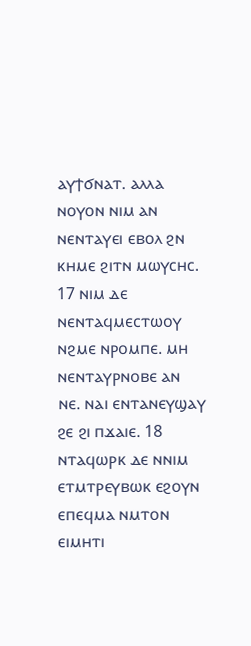ⲁⲩϯϭⲛⲁⲧ. ⲁⲗⲗⲁ ⲛⲟⲩⲟⲛ ⲛⲓⲙ ⲁⲛ ⲛⲉⲛⲧⲁⲩⲉⲓ ⲉⲃⲟⲗ ϩⲛ ⲕⲏⲙⲉ ϩⲓⲧⲛ ⲙⲱⲩⲥⲏⲥ. 17 ⲛⲓⲙ ⲇⲉ ⲛⲉⲛⲧⲁϥⲙⲉⲥⲧⲱⲟⲩ ⲛϩⲙⲉ ⲛⲣⲟⲙⲡⲉ. ⲙⲏ ⲛⲉⲛⲧⲁⲩⲣⲛⲟⲃⲉ ⲁⲛ ⲛⲉ. ⲛⲁⲓ ⲉⲛⲧⲁⲛⲉⲩϣⲁⲩ ϩⲉ ϩⲓ ⲡϫⲁⲓⲉ. 18 ⲛⲧⲁϥⲱⲣⲕ ⲇⲉ ⲛⲛⲓⲙ ⲉⲧⲙⲧⲣⲉⲩⲃⲱⲕ ⲉϩⲟⲩⲛ ⲉⲡⲉϥⲙⲁ ⲛⲙⲧⲟⲛ ⲉⲓⲙⲏⲧⲓ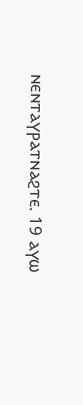ⲛⲉⲛⲧⲁⲩⲣⲁⲧⲛⲁϩⲧⲉ. 19 ⲁⲩⲱ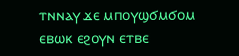ⲧⲛⲛⲁⲩ ϫⲉ ⲙⲡⲟⲩϣϭⲙϭⲟⲙ ⲉⲃⲱⲕ ⲉϩⲟⲩⲛ ⲉⲧⲃⲉ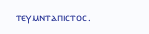ⲧⲉⲩⲙⲛⲧⲁⲡⲓⲥⲧⲟⲥ.